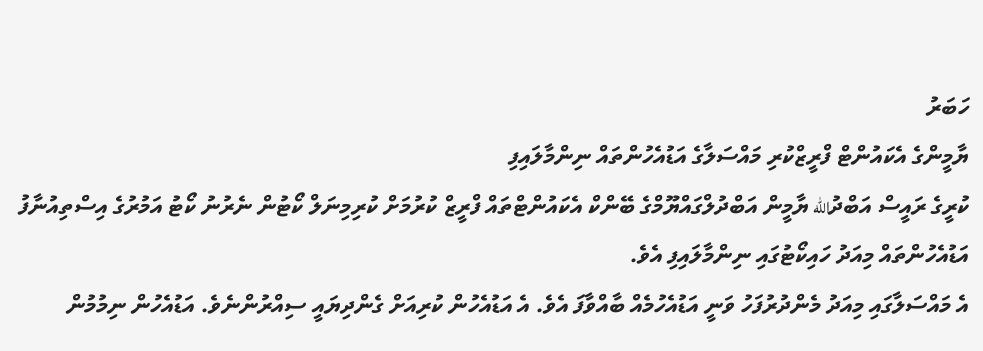ހަބަރު
ޔާމީންގެ އެކައުންޓް ފްރީޒްކުރި މައްސަލާގެ އަޑުއެހުންތައް ނިންމާލައިފި
ކުރީގެ ރައީސް އަބްދުالله ޔާމީން އަބްދުލްގައްޔޫމްގެ ބޭންކް އެކައުންޓްތައް ފްރީޒް ކުރުމަށް ކުރިމިނަލް ކޯޓުން ނެރުނު ކޯޓު އަމުރުގެ އިސްތިއުނާފު އަޑުއެހުންތައް މިއަދު ހައިކޯޓުގައި ނިންމާލައިފި އެވެ.
އެ މައްސަލާގައި މިއަދު މެންދުރުފަހު ވަނީ އަޑުއެހުމެއް ބާއްވާފަ އެވެ. އެ އަޑުއެހުން ކުރިއަށް ގެންދިޔައީ ސިއްރުންނެވެ. އަޑުއެހުން ނިމުމުން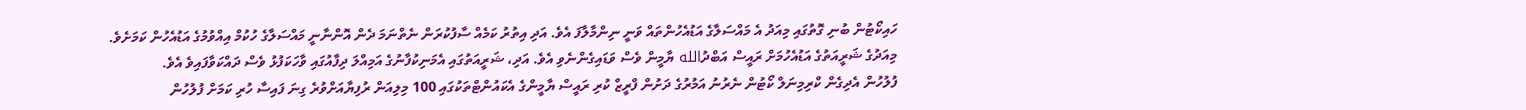ހައިކޯޓުން ބުނި ގޮތުގައި މިއަދު އެ މައްސަލާގެ އަޑުއެހުންތައް ވަނީ ނިންމާލާފަ އެވެ. އަދި އިތުރު ކަމެއް ސާފުކުރަން ނެތްނަމަ ދެން އޮންނާނީ މައްސަލާގެ ހުކުމް އިއްވުމުގެ އަޑުއެހުން ކަމަށެވެ.
މިއަދުގެ ޝަރީއަތުގެ އަޑުއެހުމަށް ރައީސް އަބްދުالله ޔާމީން ވެސް ވަޑައިގެންނެވި އެވެ. އަދި، ޝަރީއަތުގައި އެމަނިކުފާނުގެ އަމިއްލަ ދިފާއުގައި ވާހަކަފުޅު ވެސް ދައްކަވާފައިވެ އެވެ.
ފުލުހުން އެދިގެން ކްރިމިނަލް ކޯޓުން ނެރުނު އަމުރުގެ ދަށުން ފްރީޒް ކުރި ރައީސް ޔާމީންގެ އެކައުންޓްތަކުގައި 100 މިލިއަން ރުފިޔާއަށްވުރެ ގިނަ ފައިސާ ހުރި ކަމަށް ފުލުހުން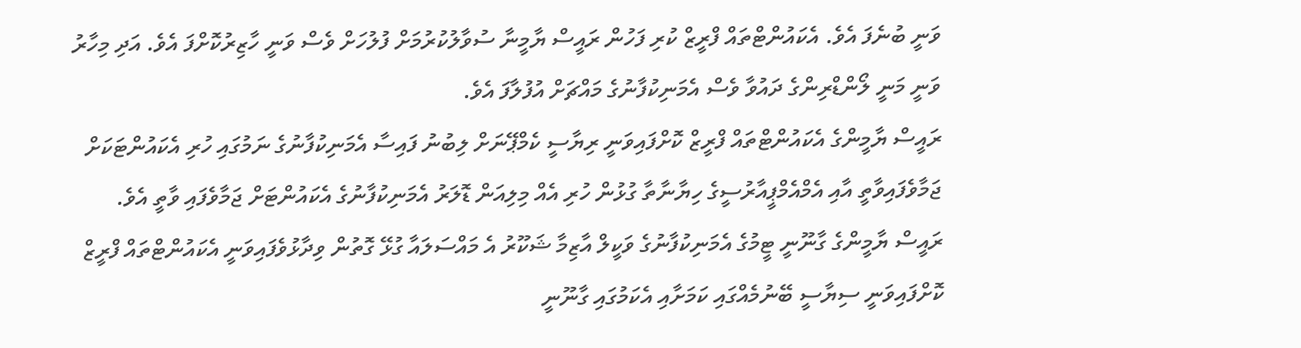ވަނީ ބުނެފަ އެވެ. އެކައުންޓްތައް ފްރީޒް ކުރި ފަހުން ރައީސް ޔާމީނާ ސުވާލުކުރުމަށް ފުލުހަށް ވެސް ވަނީ ހާޒިރުކޮށްފަ އެވެ. އަދި މިހާރު ވަނީ މަނީ ލޯންޑްރިންގެ ދައުވާ ވެސް އެމަނިކުފާނުގެ މައްޗަށް އުފުލާފަ އެވެ.
ރައީސް ޔާމީންގެ އެކައުންޓްތައް ފްރީޒް ކޮށްފައިވަނީ ރިޔާސީ ކެމްޕޭނަށް ލިބުނު ފައިސާ އެމަނިކުފާނުގެ ނަމުގައި ހުރި އެކައުންޓަކަށް ޖަމާވެފައިވާތީ އާއި އެމްއެމްޕީއާރުސީގެ ހިޔާނާތާ ގުޅުން ހުރި އެއް މިލިއަން ޑޮލަރު އެމަނިކުފާނުގެ އެކައުންޓަށް ޖަމާވެފައި ވާތީ އެވެ.
ރައީސް ޔާމީންގެ ގާނޫނީ ޓީމުގެ އެމަނިކުފާނުގެ ވަކީލް އާޒިމާ ޝަކޫރު އެ މައްސަލައާ ގުޅޭ ގޮތުން ވިދާޅުވެފައިވަނީ އެކައުންޓްތައް ފްރީޒް ކޮށްފައިވަނީ ސިޔާސީ ބޭނުމެއްގައި ކަމަށާއި އެކަމުގައި ގާނޫނީ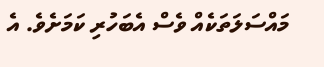މައްސަލަތަކެއް ވެސް އެބަހުރި ކަމަށެވެ. އެ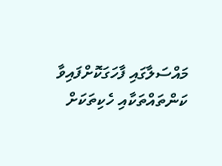މައްސަލާގައި ފާހަގަކޮށްފައިވާ ކަންތައްތަކާއި ހެކިތަކަށް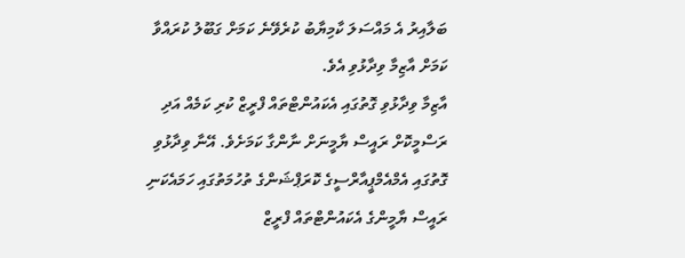ބަލާއިރު އެ މައްސަލަ ކާމިޔާބު ކުރެވޭނެ ކަމަށް ގަބޫލު ކުރައްވާ ކަމަށް އާޒިމާ ވިދާޅުވި އެވެ.
އާޒިމާ ވިދާޅުވި ގޮތުގައި އެކައުންޓްތައް ފްރީޒް ކުރި ކަމެއް އަދި ރަސްމީކޮށް ރައީސް ޔާމީނަށް ނާންގާ ކަމަށެވެ. އޭނާ ވިދާޅުވި ގޮތުގައި އެމްއެމްޕީއާރްސީގެ ކޮރަޕްޝަންގެ ތުހުމަތުގައި ހަމައެކަނި ރައީސް ޔާމީންގެ އެކައުންޓްތައް ފްރީޒް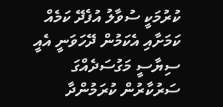ކުރުމަކީ ސުވާލު އުފެދޭ ކަމެއް ކަމަށާއި އެކަމުން ދޭހަވަނީ އެއީ ސިޔާސީ މަގުސަދެއްގަ ސަރުކާރުން ކުރަމުންދާ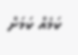ކަމެއް ކަމަށް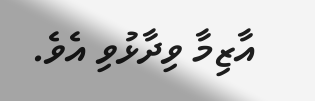އާޒިމާ ވިދާޅުވި އެވެ.